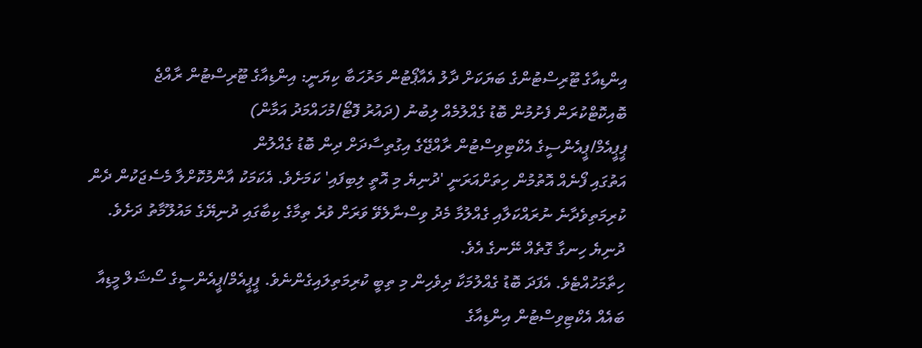އިންޑިއާގެ ޓޫރިސްޓުންގެ ބަޔަކަށް ދާލު އެއާޕޯޓުން މަރުހަބާ ކިޔަނީ: އިންޑިއާގެ ޓޫރިސްޓުން ރާއްޖެ ބޮއިކޮޓްކުރަން ފެށުމުން ބޮޑު ގެއްލުމެއް ލިބުނު (ދައުރު ފޮޓޯ/މުހައްމަދު އަމާން)
ޕީޕީއެމް/ޕީއެންސީގެ އެކްޓިވިސްޓުން ރާއްޖޭގެ އިގުތިސާދަށް ދިން ބޮޑު ގެއްލުން
އަތުގައި ފޯނެއް އޮތުމުން ހިތަށްއަރަނީ 'ދުނިޔެ މި އޮތީ ލިބިފައި' ކަމަށެވެ. އެކަމަކު އާންމުކޮށްލާ މެސެޖަކުން ދެން ކުރިމަތިވެދާނެ ނުރައްކަލާއި ގެއްލުމާ މެދު ވިސްނާލެވޭ ވަރަށް ވުރެ ތިމާގެ ކިބާގައި ދުނިޔޭގެ މައުލޫމާތު ދަށެވެ. ދުނިޔެ ހިނގާ ގޮތެއް ނޭނގެ އެވެ.
ހިތާމަހުއްޓެވެ. އެފަދަ ބޮޑު ގެއްލުމަކާ ދިވެހިން މި ތިބީ ކުރިމަތިލައިގެންނެވެ. ޕީޕީއެމް/ޕީއެންސީގެ ސޯޝަލް މީޑިއާ ބައެއް އެކްޓިވިސްޓުން އިންޑިއާގެ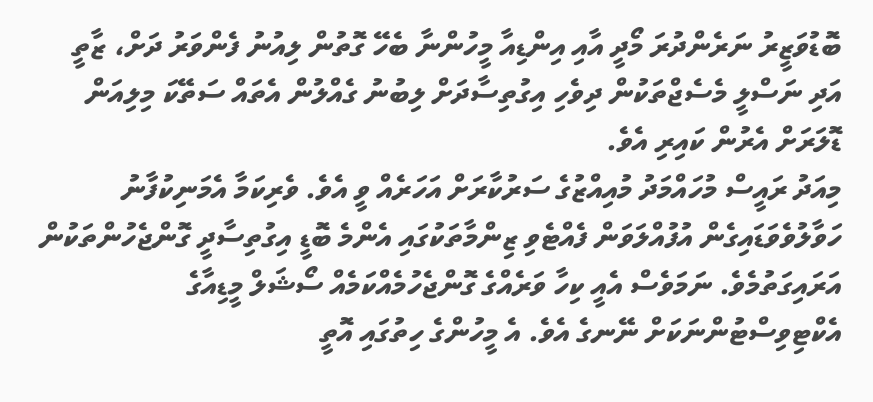ބޮޑުވަޒީރު ނަރެންދުރަ މޯދީ އާއި އިންޑިއާ މީހުންނާ ބެހޭ ގޮތުން ލިއުނު ފެންވަރު ދަށް، ޒާތީ އަދި ނަސްލީ މެސެޖްތަކުން ދިވެހި އިގުތިސާދަށް ލިބުނު ގެއްލުން އެތައް ސަތޭކަ މިލިއަން ޑޮލަރަށް އެރުން ކައިރި އެވެ.
މިއަދު ރައީސް މުހައްމަދު މުއިއްޒުގެ ސަރުކާރަށް އަހަރެއް ވީ އެވެ. ވެރިކަމާ އެމަނިކުފާނު ހަވާލުވެވަޑައިގެން އުފުއްލަވަން ފެއްޓެވި ޒިންމާތަކުގައި އެންމެ ބޮޑީ އިގުތިސާދީ ގޮންޖެހުންތަކުން އަރައިގަތުމެވެ. ނަމަވެސް އެއީ ކިހާ ވަރެއްގެ ގޮންޖެހުމެއްކަމެއް ސޯޝަލް މީޑިއާގެ އެކްޓިވިސްޓުންނަކަށް ނޭނގެ އެވެ. އެ މީހުންގެ ހިތުގައި އޮތީ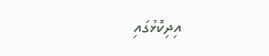އިދިކޮޅުގައި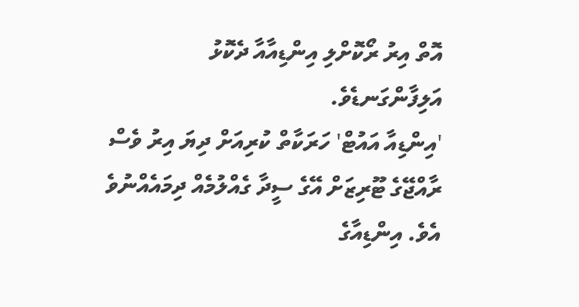އޮތް އިރު ރޯކޮށްލި އިންޑިއާއާ ދެކޮޅު އަލިފާންގަނޑެވެ.
'އިންޑިއާ އައުޓް' ހަރަކާތް ކުރިއަށް ދިޔަ އިރު ވެސް ރާއްޖޭގެ ޓޫރިޒަށް އޭގެ ސީދާ ގެއްލުމެއް ދިމައެއްނުވެ އެވެ. އިންޑިއާގެ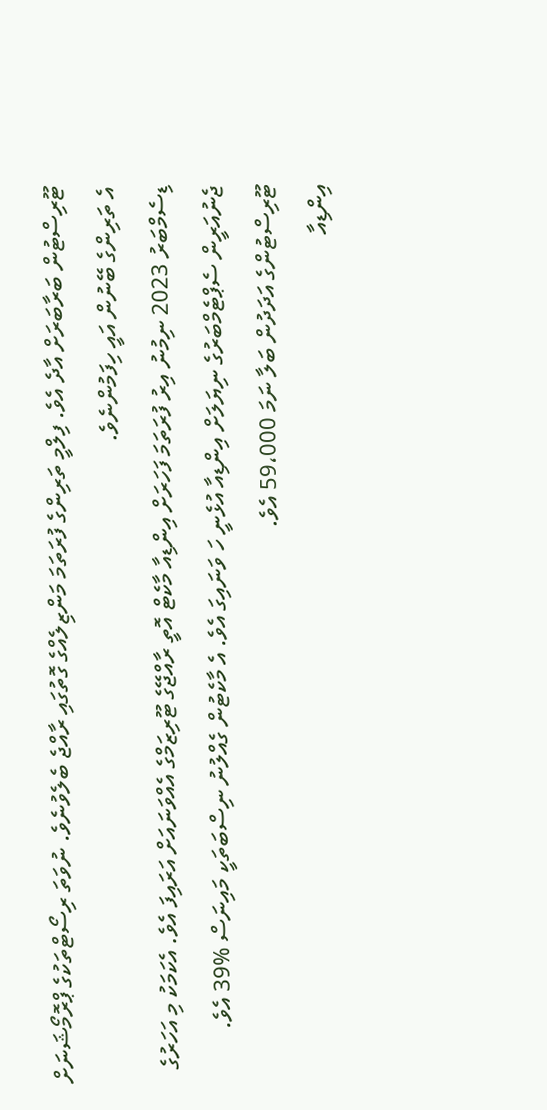ޓޫރިސްޓުން ބަރާބަރަށް އާދެ އެވެ. ފިލްމީ ތަރިންގެ ފުރަތަމަ މަންޒިލެއްގެ ގޮތުގައި ރާއްޖެ ބެލެވުނެވެ. ނުވަތަ ރިސޯޓްތަކުގެ ޕްރޮމޯޝަނަށް އެ ތަރިންގެ ބޭނުން އައީ ހިފަމުންނެވެ.
ޑިސެމްބަރު 2023 ނިމުނު އިރު ފުރަތަމަ ފަހަރަށް އިންޑިއާ މާކެޓް އޮތީ ރާއްޖޭގެ ޓޫރިޒަމްގެ އެއްވަނައަށް އަރައިފަ އެވެ. އެކަމަކު މި އަހަރުގެ ޖެނުއަރީން ސެޕްޓެމްބަރުގެ ނިޔަލަށް އިންޑިއާ އުޅެނީ ހަ ވަނައިގަ އެވެ. އެ މާކެޓުން ގެއްލުނު ނިސްބަތަކީ މައިނަސް %39 އެވެ. ޓޫރިސްޓުންގެ އަދަދުން ބަލާ ނަމަ 59،000 އެވެ.
އިންޑިއާ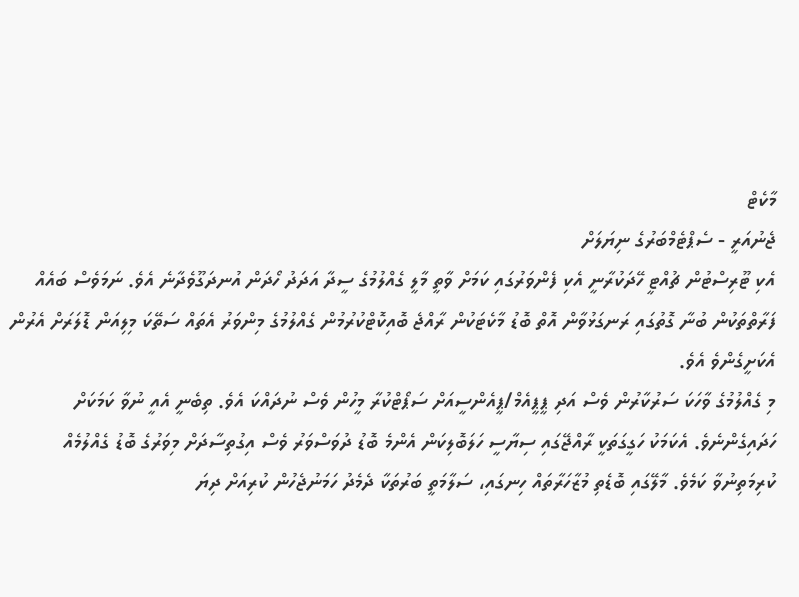މާކެޓް
ޖެނުއަރީ - ސެޕްޓެމްބަރުގެ ނިޔަލަށް
އެކި ޓޫރިސްޓުން ޗުއްޓީ ހޭދަކުރާނީ އެކި ފެންވަރުގައި ކަމަށް ވާތީ މާލީ ގެއްލުމުގެ ސީދާ އަދަދު ހޯދަން އުނދަގޫވެދާނެ އެވެ. ނަމަވެސް ބައެއް ފަރާތްތަކުން ބުނާ ގޮތުގައި ރަނގަޅުވާން އޮތް ބޮޑު މާކެޓަކުން ރާއްޖެ ބޮއިކޮޓްކުރުމުން ގެއްލުމުގެ މިންވަރު އެތައް ސަތޭކަ މިލިއަން ޑޮލަރަށް އެރުން އެކަށީގެންވެ އެވެ.
މި ގެއްލުމުގެ ވާހަކަ ސަރުކާރުން ވެސް އަދި ޕީޕީއެމް/ޕީއެންސީއަށް ސަޕޯޓްކުރާ މީހުން ވެސް ނުދައްކަ އެވެ. ތިބެނީ އެއީ ނުވާ ކަމަކަށް ހަދައިގެންނެވެ. އެކަމަކު ހަގީގަތަކީ ރާއްޖޭގައި ސިޔާސީ ހަލަބޮލިކަން އެންމެ ބޮޑު ދުވަސްވަރު ވެސް އިގުތިސާދަށް މިވަރުގެ ބޮޑު ގެއްލުމެއް ކުރިމަތިނުވާ ކަމެވެ. މާލޭގައި ބޮޑެތި މުޒާހަރާތައް ހިނގައި، ސަލާމަތީ ބަރުތަކާ ދެމެދު ހަމަނުޖެހުން ކުރިއަށް ދިޔަ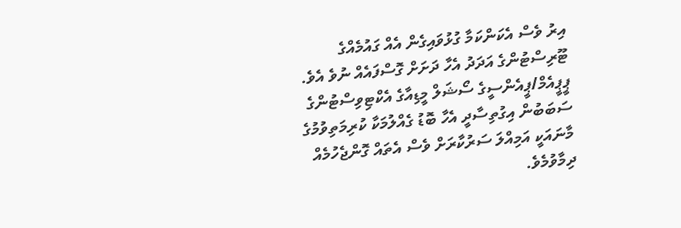އިރު ވެސް އެކަންކަމާ ގުޅުވައިގެން އެއް ގައުމެއްގެ ޓޫރިސްޓުންގެ އަދަދު އެހާ ދަށަށް ގޮސްފައެއް ނުވެ އެވެ.
ޕީޕީއެމް/ޕީއެންސީގެ ސޯޝަލް މީޑިއާގެ އެކްޓިވިސްޓުންގެ ސަބަބުން އިގުތިސާދީ އެހާ ބޮޑު ގެއްލުމަކާ ކުރިމަތިވުމުގެ މާނައަކީ އަމިއްލަ ސަރުކާރަށް ވެސް އެތައް ގޮންޖެހުމެއް ދިމާވުމެވެ.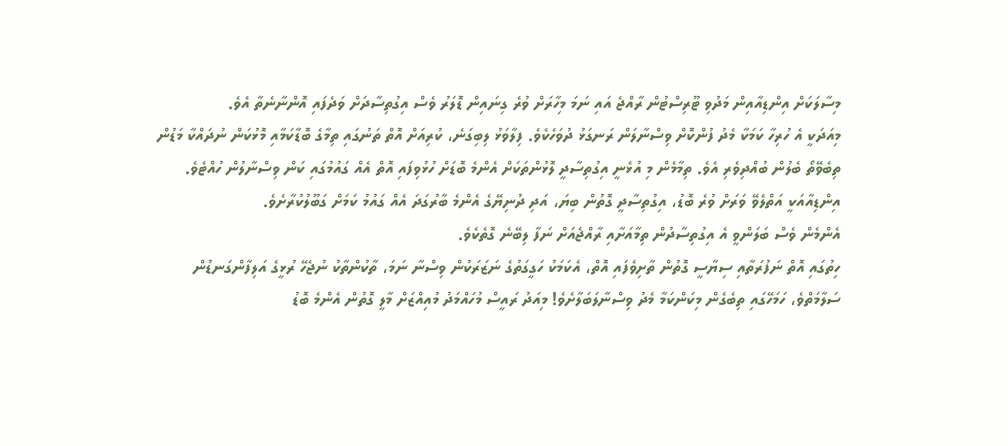މިސާލަކަށް އިންޑިއާއިން މަދުވި ޓޫރިސްޓުން ރާއްޖެ އައި ނަމަ މިހާރަށް ވުރެ ގިނައިން ޑޮލަރު ވެސް އިގުތިސާދަށް ވަދެފައި އޮންނާނެތާ އެވެ.
މިއަދަކީ އެ ހުރިހާ ކަމަކާ މެދު ފުންކޮށް ވިސްނާލަން ރަނގަޅު ދުވަހެކެވެ. ފިލާވަޅު ލިބިގަނެ، ކުރިއަށް އޮތް ތަނުގައި ތިމާގެ ބޮޑާކަމާއި މޮޅުކަން ނުދައްކާ މަޑުން ތިބެވޭތޯ ބެލުން ބުއްދިވެރި އެވެ. ތިމާމެން މި އުޅެނީ އިގުތިސާދީ ލޮޅުންތަކަށް އެންމެ ބޮޑަށް ހުޅުވިފައި އޮތް އެއް ގައުމުގައި ކަން ވިސްނާލުން ހުއްޓެވެ. އިންޑިއާއަކީ އަތްލެވޭ ވަރަށް ވުރެ ބޮޑު، އިގުތިސާދީ ގޮތުން ބިޔަ، އަދި ދުނިޔޭގެ އެންމެ ބާރުގަދަ އެއް ގައުމު ކަމަށް ގަބޫލުކުރާށެވެ.
އެންމެން ވެސް ބަލަންވީ އެ އިގުތިސާދުން ތިމާއަށާއި ރާއްޖެއަށް ނަފާ ލިބޭނެ ގޮތެކެވެ.
ހިތުގައި އޮތް ނަފުރަތާއި ސިޔާސީ ގޮތުން ތާށިވެފައި އޮތް، އެކަމަކު ހަގީގަތުގެ ނަޒަރަކުން ވިސްނާ ނަމަ، ތާކުންތާކު ނުޖެހޭ ރުޅީގެ އަލިފާންގަނޑުން ސަލާމަތްވެ، ހަމަހޭގައި ތިބެގެން މިކަންކަމާ މެދު ވިސްނާލަބަލާށެވެ! މިއަދު ރައީސް މުހައްމަދު މުއިއްޒަށް މާލީ ގޮތުން އެންމެ ބޮޑު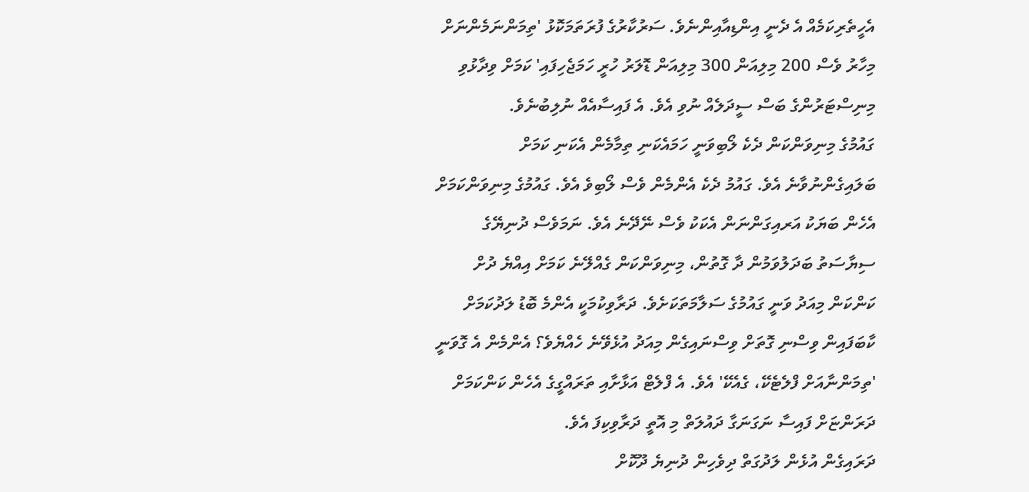އެހީތެރިކަމެއް އެ ދެނީ އިންޑިއާއިންނެވެ. ސަރުކާރުގެ ފުރަތަމަކޮޅު 'ތިމަންނަމެންނަށް މިހާރު ވެސް 200 މިލިއަން 300 މިލިއަން ޑޮލަރު ހުރީ ހަމަޖެހިފައި' ކަމަށް ވިދާޅުވި މިނިސްޓަރުންގެ ބަސް ސީދަލެއް ނުވި އެވެ. އެ ފައިސާއެއް ނުލިބުނެވެ.
ގައުމުގެ މިނިވަންކަން ދެކެ ލޯބިވަނީ ހަމައެކަނި ތިމާމެން އެކަނި ކަމަށް ބަލައިގެންނުވާނެ އެވެ. ގައުމު ދެކެ އެންމެން ވެސް ލޯބިވެ އެވެ. ގައުމުގެ މިނިވަންކަމަށް އެހެން ބަޔަކު އަރއިގަންނަން އެކަކު ވެސް ނޭދޭނެ އެވެ. ނަމަވެސް ދުނިޔޭގެ ސިޔާސަތު ބަދަލުވަމުން ދާ ގޮތުން، މިނިވަންކަން ގެއްލޭނެ ކަމަށް އިއްޔެ ދުށް ކަންކަން މިއަދު ވަނީ ގައުމުގެ ސަލާމަތަކަށެވެ. ދަރާވިކުމަކީ އެންމެ ބޮޑު ލަދުކަމަށް ކާބަފައިން ވިސްނި ގޮތަށް ވިސްނައިގެން މިއަދު އުޅެވޭނެ ހެއްޔެވެ؟ އެންމެން އެ ގޮވަނީ 'ތިމަންނާއަށް ފްލެޓެކޭ، ގެއެކޭ' އެވެ. އެ ފްލެޓް އަޅާށާއި ތަރައްގީގެ އެހެން ކަންކަމަށް ދަރަންޏަށް ފައިސާ ނަގަނަގާ ދައުލަތް މި އޮތީ ދަރާވިކިފަ އެވެ.
ދަރައިގެން އުޅެން ލަދުގަތް ދިވެހިން ދުނިޔެ ދޫކޮށް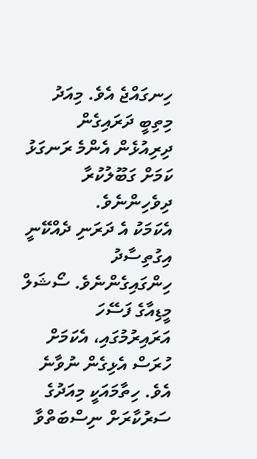ހިނގައްޖެ އެވެ. މިއަދު މިތިބީ ދަރައިގެން ދިރިއުޅެން އެންމެ ރަނގަޅު ކަމަށް ގަބޫލުކުރާ ދިވެހިންނެވެ.
އެކަމަކު އެ ދަރަނި ދެއްކޭނީ އިގުތިސާދު ހިންގައިގެންނެވެ. ސޯޝަލް މީޑިއާގެ ފަސޭހަ އަރައިރުމުގައި، އެކަމަށް ހުރަސް އެޅިގެން ނުވާނެ އެވެ. ހިތާމައަކީ މިއަދުގެ ސަރުކާރަށް ނިސްބަތްވާ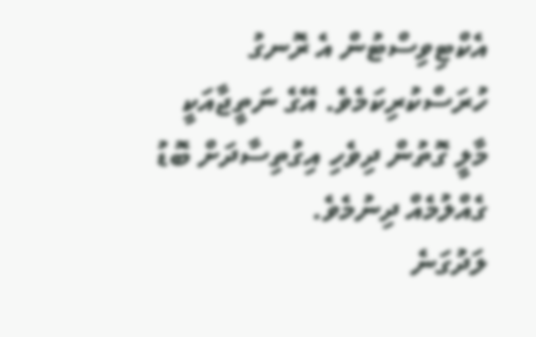އެކްޓިވިސްޓުން އެ ރޮނގު ހުރަސްކުރިކަމެވެ. އޭގެ ނަތީޖާއަކީ މާލީ ގޮތުން ދިވެހި އިގުތިސާދަށް ބޮޑު ގެއްލުމެއް ދިނުމެވެ.
ލަދުގަނެ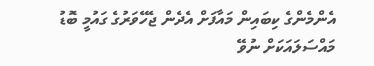އެންމެންގެ ކިބައިން މައާފަށް އެދެން ޖެހޭވަރުގެ ގައުމީ ބޮޑު މައްސަލައަކަށް ނުވޭ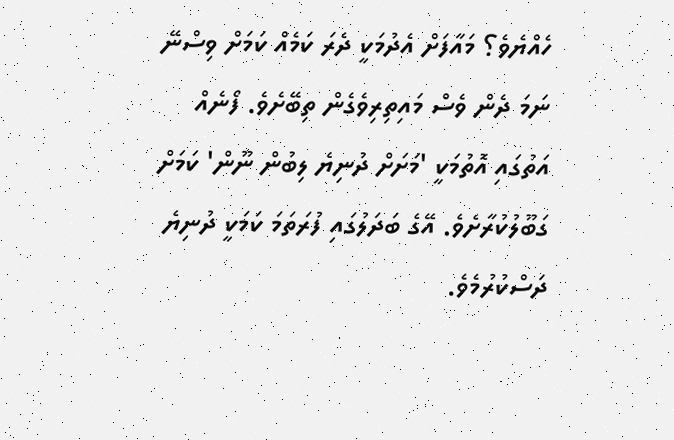ހެއްޔެވެ؟ މައާފަށް އެދުމަކީ ދެރަ ކަމެއް ކަމަށް ވިސްނޭ ނަމަ ދެން ވެސް މައިތިރިވެގެން ތިބޭށެވެ. ފޯނެއް އަތުގައި އޮތުމަކީ 'މަށަށް ދުނިޔެ ލިބުން ނޫން' ކަމަށް ގަބޫލުކުރާށެވެ. އޭގެ ބަދަލުގައި ފުރަތަމަ ކަމަކީ ދުނިޔެ ދަސްކުރުމެވެ.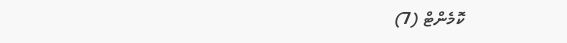ކޮމެންޓް (7)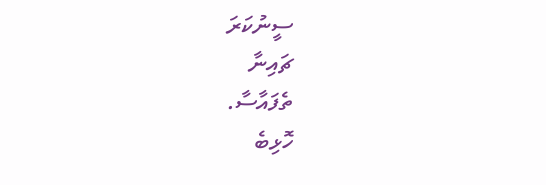ސީނުކަރަ
ޗައިނާ
ތެފައާސާ.
ހޮޅިބެ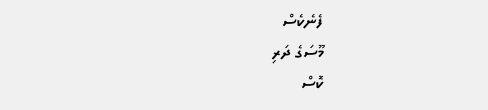ފެނެކެސް
މޫސަގެ ދަރި
ކޮސް